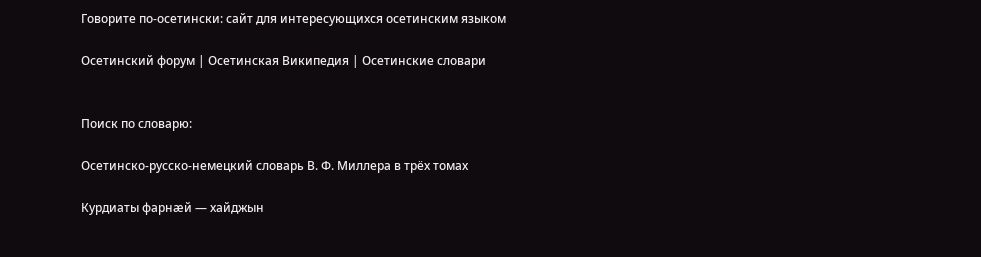Говорите по-осетински: сайт для интересующихся осетинским языком

Осетинский форум | Осетинская Википедия | Осетинские словари


Поиск по словарю:

Осетинско-русско-немецкий словарь В. Ф. Миллера в трёх томах

Курдиаты фарнæй — хайджын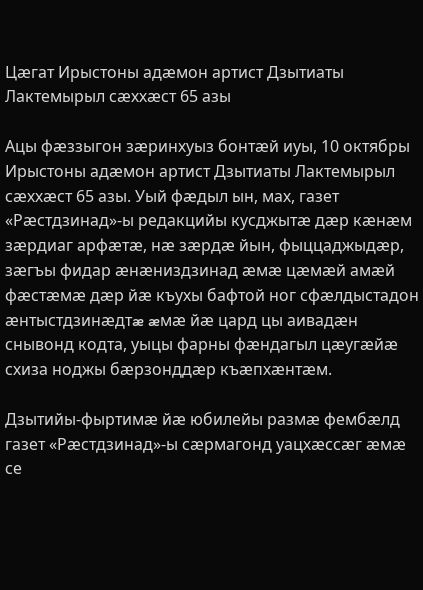Цæгат Ирыстоны адæмон артист Дзытиаты Лактемырыл сæххæст 65 азы

Ацы фæззыгон зæринхуыз бонтæй иуы, 10 октябры Ирыстоны адæмон артист Дзытиаты Лактемырыл сæххæст 65 азы. Уый фæдыл ын, мах, газет «Рæстдзинад»-ы редакцийы кусджытæ дæр кæнæм зæрдиаг арфæтæ, нæ зæрдæ йын, фыццаджыдæр, зæгъы фидар æнæниздзинад æмæ цæмæй амæй фæстæмæ дæр йæ къухы бафтой ног сфæлдыстадон æнтыстдзинæдтæ æмæ йæ цард цы аивадæн снывонд кодта, уыцы фарны фæндагыл цæугæйæ схиза ноджы бæрзонддæр къæпхæнтæм.

Дзытийы-фыртимæ йæ юбилейы размæ фембæлд газет «Рæстдзинад»-ы сæрмагонд уацхæссæг æмæ се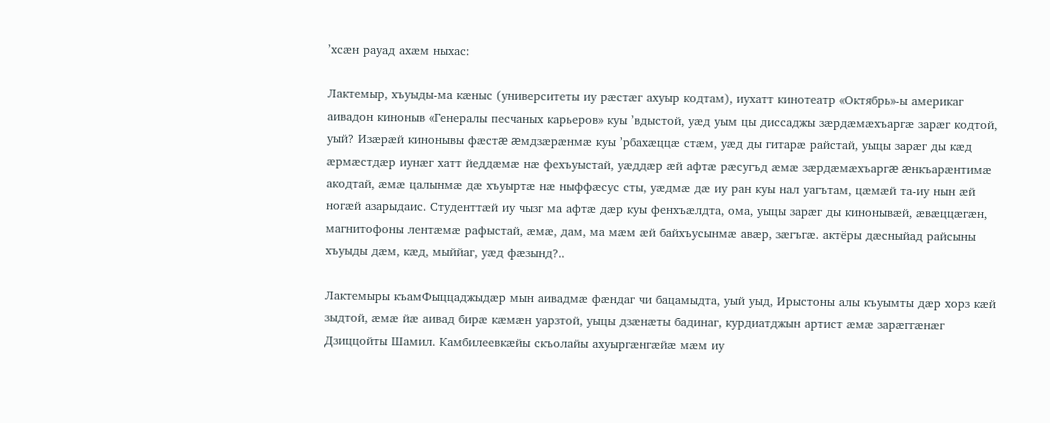ʼхсæн рауад ахæм ныхас:

Лактемыр, хъуыды-ма кæныс (университеты иу рæстæг ахуыр кодтам), иухатт кинотеатр «Октябрь»-ы америкаг аивадон киноныв «Генералы песчаных карьеров» куы ʼвдыстой, уæд уым цы диссаджы зæрдæмæхъаргæ зарæг кодтой, уый? Изæрæй кинонывы фæстæ æмдзæрæнмæ куы ʼрбахæццæ стæм, уæд ды гитарæ райстай, уыцы зарæг ды кæд æрмæстдæр иунæг хатт йеддæмæ нæ фехъуыстай, уæддæр æй афтæ рæсугъд æмæ зæрдæмæхъаргæ æнкъарæнтимæ акодтай, æмæ цалынмæ дæ хъуыртæ нæ ныффæсус сты, уæдмæ дæ иу ран куы нал уагътам, цæмæй та-иу нын æй ногæй азарыдаис. Студенттæй иу чызг ма афтæ дæр куы фенхъæлдта, ома, уыцы зарæг ды кинонывæй, æвæццæгæн, магнитофоны лентæмæ рафыстай, æмæ, дам, ма мæм æй байхъусынмæ авæр, зæгъгæ. актёры дæсныйад райсыны хъуыды дæм, кæд, мыййаг, уæд фæзынд?..

Лактемыры къамФыццаджыдæр мын аивадмæ фæндаг чи бацамыдта, уый уыд, Ирыстоны алы къуымты дæр хорз кæй зыдтой, æмæ йæ аивад бирæ кæмæн уарзтой, уыцы дзæнæты бадинаг, курдиатджын артист æмæ зарæггæнæг Дзиццойты Шамил. Камбилеевкæйы скъолайы ахуыргæнгæйæ мæм иу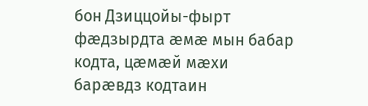бон Дзиццойы-фырт фæдзырдта æмæ мын бабар кодта, цæмæй мæхи барæвдз кодтаин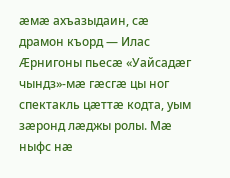æмæ ахъазыдаин, сæ драмон къорд — Илас Æрнигоны пьесæ «Уайсадæг чындз»-мæ гæсгæ цы ног спектакль цæттæ кодта, уым зæронд лæджы ролы. Мæ ныфс нæ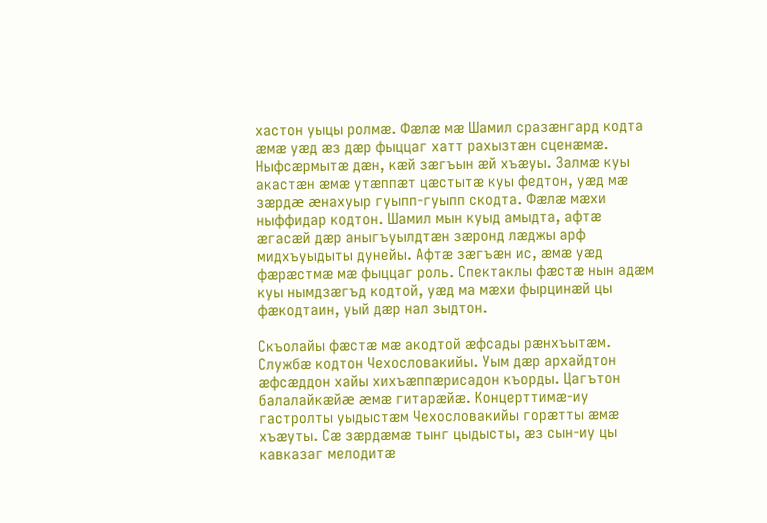хастон уыцы ролмæ. Фæлæ мæ Шамил сразæнгард кодта æмæ уæд æз дæр фыццаг хатт рахызтæн сценæмæ. Ныфсæрмытæ дæн, кæй зæгъын æй хъæуы. Залмæ куы акастæн æмæ утæппæт цæстытæ куы федтон, уæд мæ зæрдæ æнахуыр гуыпп-гуыпп скодта. Фæлæ мæхи ныффидар кодтон. Шамил мын куыд амыдта, афтæ æгасæй дæр аныгъуылдтæн зæронд лæджы арф мидхъуыдыты дунейы. Афтæ зæгъæн ис, æмæ уæд фæрæстмæ мæ фыццаг роль. Спектаклы фæстæ нын адæм куы нымдзæгъд кодтой, уæд ма мæхи фырцинæй цы фæкодтаин, уый дæр нал зыдтон.

Скъолайы фæстæ мæ акодтой æфсады рæнхъытæм. Службæ кодтон Чехословакийы. Уым дæр архайдтон æфсæддон хайы хихъæппæрисадон къорды. Цагътон балалайкæйæ æмæ гитарæйæ. Концерттимæ-иу гастролты уыдыстæм Чехословакийы горæтты æмæ хъæуты. Сæ зæрдæмæ тынг цыдысты, æз сын-иу цы кавказаг мелодитæ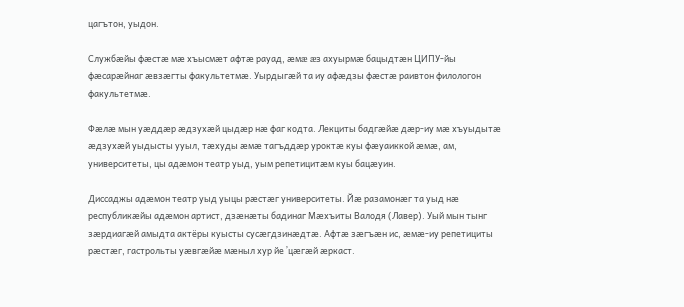цагътон, уыдон.

Службæйы фæстæ мæ хъысмæт афтæ рауад, æмæ æз ахуырмæ бацыдтæн ЦИПУ-йы фæсарæйнаг æвзæгты факультетмæ. Уырдыгæй та иу афæдзы фæстæ раивтон филологон факультетмæ.

Фæлæ мын уæддæр æдзухæй цыдæр нæ фаг кодта. Лекциты бадгæйæ дæр-иу мæ хъуыдытæ æдзухæй уыдысты ууыл, тæхуды æмæ тагъддæр уроктæ куы фæуаиккой æмæ, ам, университеты, цы адæмон театр уыд, уым репетицитæм куы бацæуин.

Диссаджы адæмон театр уыд уыцы рæстæг университеты. Йæ разамонæг та уыд нæ республикæйы адæмон артист, дзæнæты бадинаг Мæхъиты Валодя (Лавер). Уый мын тынг зæрдиагæй амыдта актёры куысты сусæгдзинæдтæ. Афтæ зæгъæн ис, æмæ-иу репетициты рæстæг, гастрольты уæвгæйæ мæныл хур йе ʼцæгæй æркаст.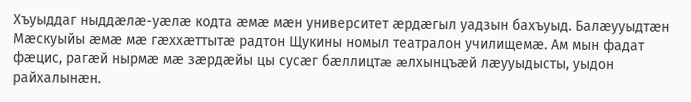Хъуыддаг ныддæлæ-уæлæ кодта æмæ мæн университет æрдæгыл уадзын бахъуыд. Балæууыдтæн Мæскуыйы æмæ мæ гæххæттытæ радтон Щукины номыл театралон училищемæ. Ам мын фадат фæцис, рагæй нырмæ мæ зæрдæйы цы сусæг бæллицтæ æлхынцъæй лæууыдысты, уыдон райхалынæн.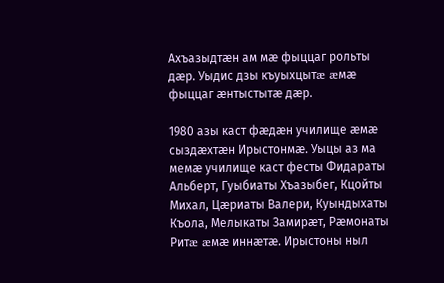Ахъазыдтæн ам мæ фыццаг рольты дæр. Уыдис дзы къуыхцытæ æмæ фыццаг æнтыстытæ дæр.

1980 азы каст фæдæн училище æмæ сыздæхтæн Ирыстонмæ. Уыцы аз ма мемæ училище каст фесты Фидараты Альберт, Гуыбиаты Хъазыбег, Кцойты Михал, Цæриаты Валери, Куындыхаты Къола, Мелыкаты Замирæт, Рæмонаты Ритæ æмæ иннæтæ. Ирыстоны ныл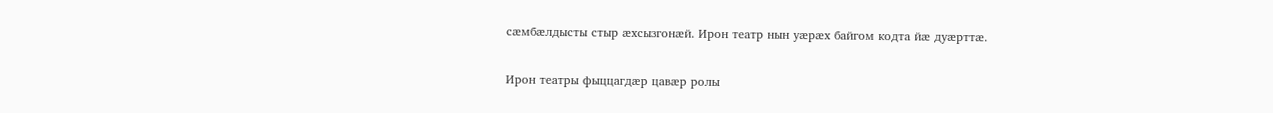сæмбæлдысты стыр æхсызгонæй. Ирон театр нын уæрæх байгом кодта йæ дуæрттæ.

Ирон театры фыццагдæр цавæр ролы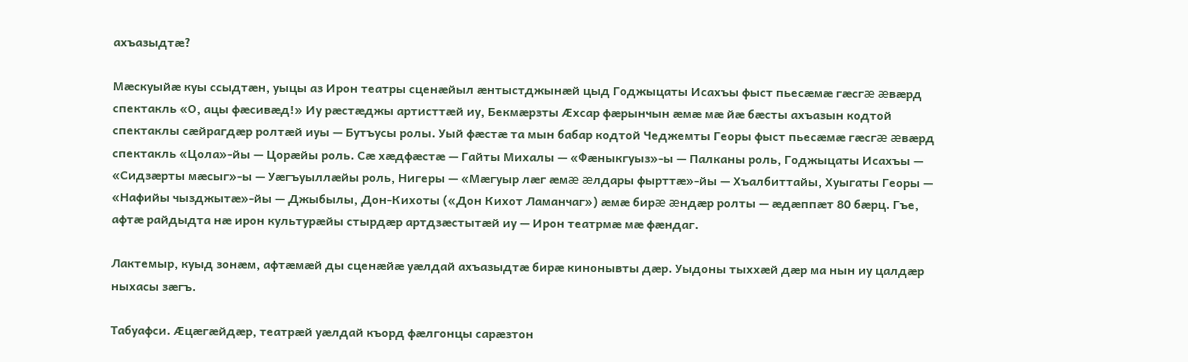ахъазыдтæ?

Мæскуыйæ куы ссыдтæн, уыцы аз Ирон театры сценæйыл æнтыстджынæй цыд Годжыцаты Исахъы фыст пьесæмæ гæсгæ æвæрд спектакль «О, ацы фæсивæд!» Иу рæстæджы артисттæй иу, Бекмæрзты Æхсар фæрынчын æмæ мæ йæ бæсты ахъазын кодтой спектаклы сæйрагдæр ролтæй иуы — Бутъусы ролы. Уый фæстæ та мын бабар кодтой Чеджемты Георы фыст пьесæмæ гæсгæ æвæрд спектакль «Цола»-йы — Цорæйы роль. Сæ хæдфæстæ — Гайты Михалы — «Фæныкгуыз»-ы — Палканы роль, Годжыцаты Исахъы — «Сидзæрты мæсыг»-ы — Уæгъуыллæйы роль, Нигеры — «Мæгуыр лæг æмæ æлдары фырттæ»-йы — Хъалбиттайы, Хуыгаты Георы — «Нафийы чызджытæ»-йы — Джыбылы, Дон-Кихоты («Дон Кихот Ламанчаг») æмæ бирæ æндæр ролты — æдæппæт 80 бæрц. Гъе, афтæ райдыдта нæ ирон культурæйы стырдæр артдзæстытæй иу — Ирон театрмæ мæ фæндаг.

Лактемыр, куыд зонæм, афтæмæй ды сценæйæ уæлдай ахъазыдтæ бирæ кинонывты дæр. Уыдоны тыххæй дæр ма нын иу цалдæр ныхасы зæгъ.

Табуафси. Æцæгæйдæр, театрæй уæлдай къорд фæлгонцы сарæзтон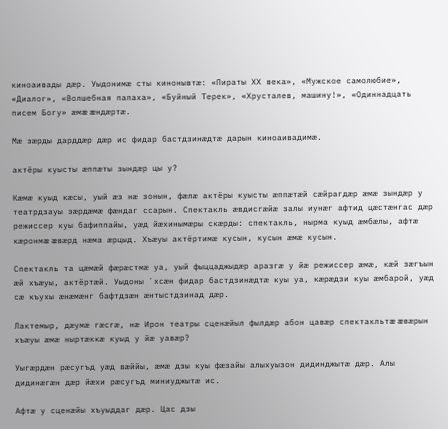киноаивады дæр. Уыдонимæ сты кинонывтæ: «Пираты ХХ века», «Мужское самолюбие», «Диалог», «Волшебная папаха», «Буйный Терек», «Хрусталев, машину!», «Одиннадцать писем Богу» æмæ æндæртæ.

Мæ зæрды дарддæр дæр ис фидар бастдзинæдтæ дарын киноаивадимæ.

актёры куысты æппæты зындæр цы у?

Кæмæ куыд кæсы, уый æз нæ зонын, фæлæ актёры куысты æппæтæй сæйрагдæр æмæ зындæр у театрдзауы зæрдæмæ фæндаг ссарын. Спектакль æвдисгæйæ залы иунæг афтид цæстæнгас дæр режиссер куы бафиппайы, уæд йæхинымæры скæрды: спектакль, нырма куыд æмбæлы, афтæ кæронмæ æвæрд нæма æрцыд. Хъæуы актёртимæ кусын, кусын æмæ кусын.

Спектакль та цæмæй фæрæстмæ уа, уый фыццаджыдæр аразгæ у йæ режиссер æмæ, кæй зæгъын æй хъæуы, актёртæй. Уыдоны ʼхсæн фидар бастдзинæдтæ куы уа, кæрæдзи куы æмбарой, уæд сæ къухы æнæмæнг бафтдзæн æнтыстдзинад дæр.

Лактемыр, дæумæ гæсгæ, нæ Ирон театры сценæйыл фылдæр абон цавæр спектакльтæ æвæрын хъæуы æмæ ныртæккæ куыд у йæ уавæр?

Уыгæрдæн рæсугъд уæд вæййы, æмæ дзы куы фæзайы алыхуызон дидинджытæ дæр. Алы дидинæгæн дæр йæхи рæсугъд миниуджытæ ис.

Афтæ у сценæйы хъуыддаг дæр. Цас дзы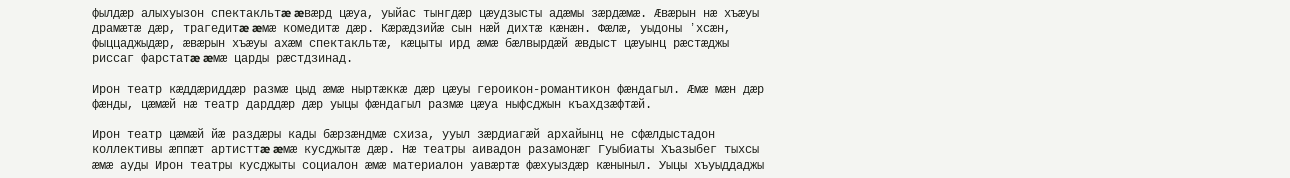фылдæр алыхуызон спектакльтæ æвæрд цæуа, уыйас тынгдæр цæудзысты адæмы зæрдæмæ. Æвæрын нæ хъæуы драмæтæ дæр, трагедитæ æмæ комедитæ дæр. Кæрæдзийæ сын нæй дихтæ кæнæн. Фæлæ, уыдоны ʼхсæн, фыццаджыдæр, æвæрын хъæуы ахæм спектакльтæ, кæцыты ирд æмæ бæлвырдæй æвдыст цæуынц рæстæджы риссаг фарстатæ æмæ царды рæстдзинад.

Ирон театр кæддæриддæр размæ цыд æмæ ныртæккæ дæр цæуы героикон-романтикон фæндагыл. Æмæ мæн дæр фæнды, цæмæй нæ театр дарддæр дæр уыцы фæндагыл размæ цæуа ныфсджын къахдзæфтæй.

Ирон театр цæмæй йæ раздæры кады бæрзæндмæ схиза, ууыл зæрдиагæй архайынц не сфæлдыстадон коллективы æппæт артисттæ æмæ кусджытæ дæр. Нæ театры аивадон разамонæг Гуыбиаты Хъазыбег тыхсы æмæ ауды Ирон театры кусджыты социалон æмæ материалон уавæртæ фæхуыздæр кæныныл. Уыцы хъуыддаджы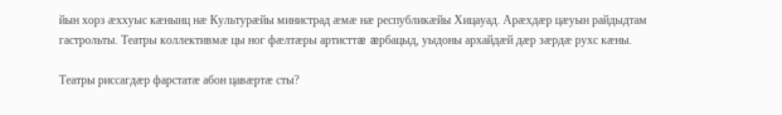йын хорз æххуыс кæнынц нæ Культурæйы министрад æмæ нæ республикæйы Хицауад. Арæхдæр цæуын райдыдтам гастрольты. Театры коллективмæ цы ног фæлтæры артисттæ æрбацыд, уыдоны архайдæй дæр зæрдæ рухс кæны.

Театры риссагдæр фарстатæ абон цавæртæ сты?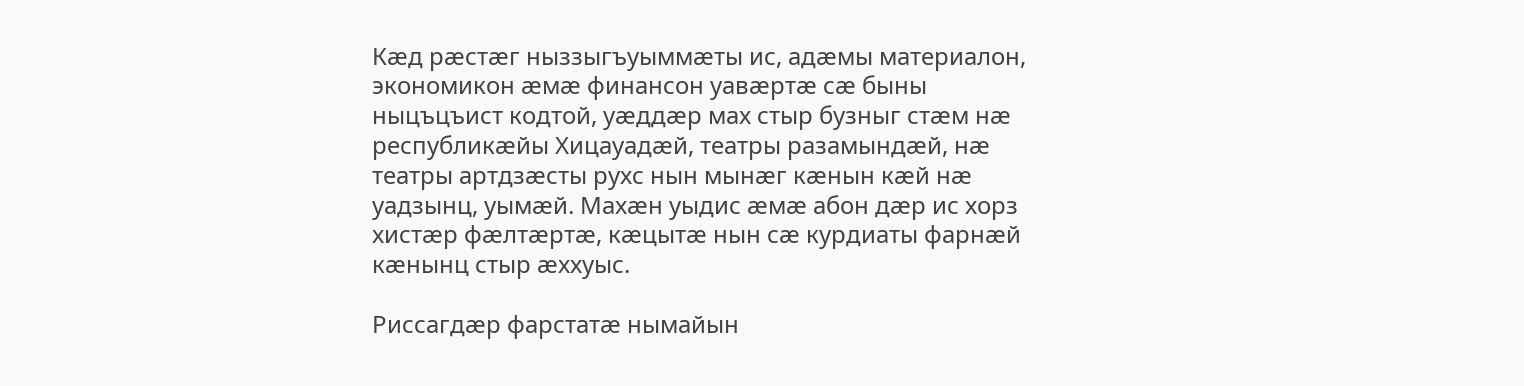Кæд рæстæг ныззыгъуыммæты ис, адæмы материалон, экономикон æмæ финансон уавæртæ сæ быны ныцъцъист кодтой, уæддæр мах стыр бузныг стæм нæ республикæйы Хицауадæй, театры разамындæй, нæ театры артдзæсты рухс нын мынæг кæнын кæй нæ уадзынц, уымæй. Махæн уыдис æмæ абон дæр ис хорз хистæр фæлтæртæ, кæцытæ нын сæ курдиаты фарнæй кæнынц стыр æххуыс.

Риссагдæр фарстатæ нымайын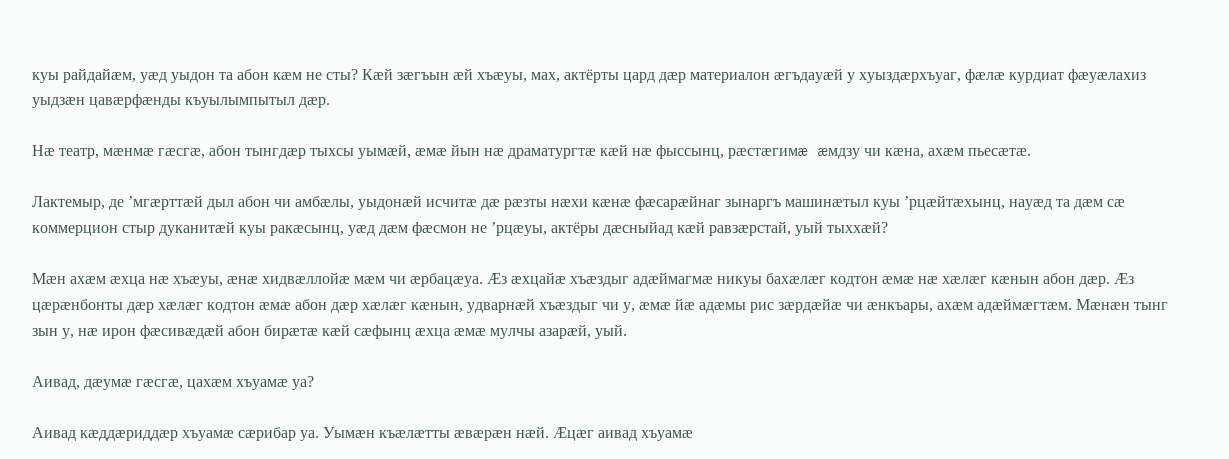куы райдайæм, уæд уыдон та абон кæм не сты? Кæй зæгъын æй хъæуы, мах, актёрты цард дæр материалон æгъдауæй у хуыздæрхъуаг, фæлæ курдиат фæуæлахиз уыдзæн цавæрфæнды къуылымпытыл дæр.

Нæ театр, мæнмæ гæсгæ, абон тынгдæр тыхсы уымæй, æмæ йын нæ драматургтæ кæй нæ фыссынц, рæстæгимæ æмдзу чи кæна, ахæм пьесæтæ.

Лактемыр, де ʼмгæрттæй дыл абон чи амбæлы, уыдонæй исчитæ дæ рæзты нæхи кæнæ фæсарæйнаг зынаргъ машинæтыл куы ʼрцæйтæхынц, науæд та дæм сæ коммерцион стыр дуканитæй куы ракæсынц, уæд дæм фæсмон не ʼрцæуы, актёры дæсныйад кæй равзæрстай, уый тыххæй?

Мæн ахæм æхца нæ хъæуы, æнæ хидвæллойæ мæм чи æрбацæуа. Æз æхцайæ хъæздыг адæймагмæ никуы бахæлæг кодтон æмæ нæ хæлæг кæнын абон дæр. Æз цæрæнбонты дæр хæлæг кодтон æмæ абон дæр хæлæг кæнын, удварнæй хъæздыг чи у, æмæ йæ адæмы рис зæрдæйæ чи æнкъары, ахæм адæймæгтæм. Мæнæн тынг зын у, нæ ирон фæсивæдæй абон бирæтæ кæй сæфынц æхца æмæ мулчы азарæй, уый.

Аивад, дæумæ гæсгæ, цахæм хъуамæ уа?

Аивад кæддæриддæр хъуамæ сæрибар уа. Уымæн къæлæтты æвæрæн нæй. Æцæг аивад хъуамæ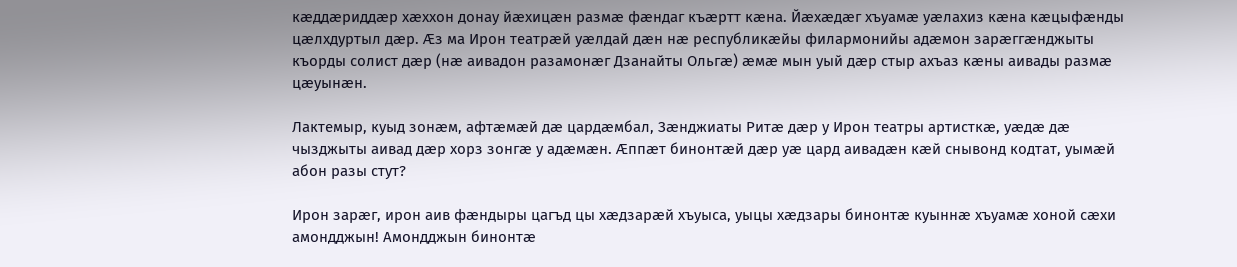кæддæриддæр хæххон донау йæхицæн размæ фæндаг къæртт кæна. Йæхæдæг хъуамæ уæлахиз кæна кæцыфæнды цæлхдуртыл дæр. Æз ма Ирон театрæй уæлдай дæн нæ республикæйы филармонийы адæмон зарæггæнджыты къорды солист дæр (нæ аивадон разамонæг Дзанайты Ольгæ) æмæ мын уый дæр стыр ахъаз кæны аивады размæ цæуынæн.

Лактемыр, куыд зонæм, афтæмæй дæ цардæмбал, Зæнджиаты Ритæ дæр у Ирон театры артисткæ, уæдæ дæ чызджыты аивад дæр хорз зонгæ у адæмæн. Æппæт бинонтæй дæр уæ цард аивадæн кæй снывонд кодтат, уымæй абон разы стут?

Ирон зарæг, ирон аив фæндыры цагъд цы хæдзарæй хъуыса, уыцы хæдзары бинонтæ куыннæ хъуамæ хоной сæхи амондджын! Амондджын бинонтæ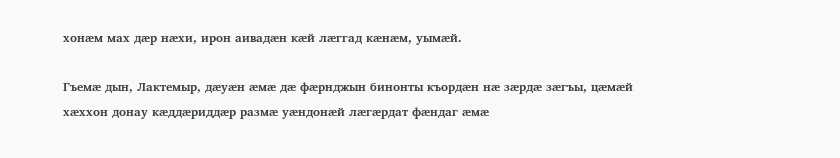хонæм мах дæр нæхи, ирон аивадæн кæй лæггад кæнæм, уымæй.

Гъемæ дын, Лактемыр, дæуæн æмæ дæ фæрнджын бинонты къордæн нæ зæрдæ зæгъы, цæмæй хæххон донау кæддæриддæр размæ уæндонæй лæгæрдат фæндаг æмæ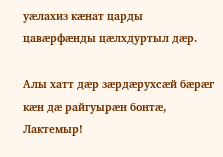уæлахиз кæнат царды цавæрфæнды цæлхдуртыл дæр.

Алы хатт дæр зæрдæрухсæй бæрæг кæн дæ райгуырæн бонтæ, Лактемыр!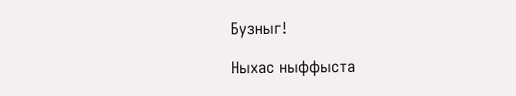Бузныг!

Ныхас ныффыста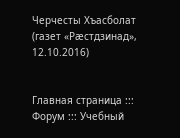Черчесты Хъасболат (газет «Рæстдзинад», 12.10.2016)


Главная страница ::: Форум ::: Учебный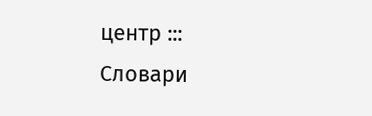центр ::: Словари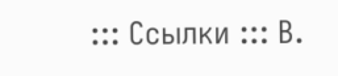::: Ссылки ::: В.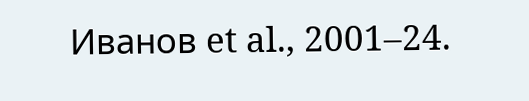Иванов et al., 2001–24.